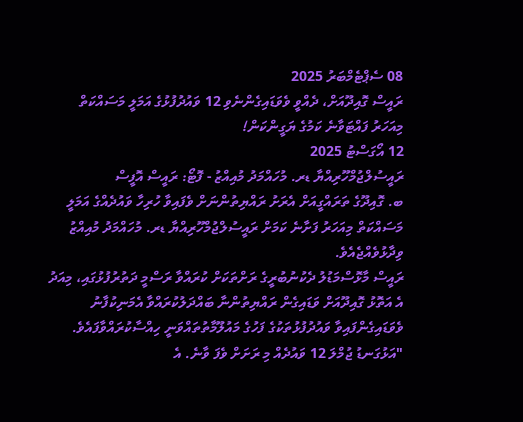08 ސެޕްޓެމްބަރު 2025
ރައީސް ގޮއިދޫއަށް، ދެއްވީ ވެވަޑައިގެންނެވި 12 ވައުދުފުޅުގެ އަމަލީ މަސައްކަތް މިއަހަރު ފައްޓަވާނެ ކަމުގެ ޔަގީންކަން!
12 އޯގަސްޓު 2025
ރައީސުލްޖުމްހޫރިއްޔާ ޑރ. މުހައްމަދު މުއިއްޒު - ފޮޓޯ: ރައީސް އޮފީސް
ބ. ގޮއިދޫގެ ތަރައްގީއަށް އެރަށު ރައްޔިތުންނަށް ވެފައިވާ ހުރިހާ ވައުދެއްގެ އަމަލީ މަސައްކަތް މިއަހަރު ފަށާނެ ކަމަށް ރައީސުލްޖުމްހޫރިއްޔާ ޑރ. މުހައްމަދު މުއިއްޒު ވިދާޅުވެއްޖެއެވެ.
ރައީސް މާޅޮސްމަޑުލު ދެކުނުބުރީގެ ރަށްތަކަށް ކުރައްވާ ރަސްމީ ދަތުރުފުޅުގައި، މިއަދު އެ އަތޮޅު ގޮއިދޫއަށް ވަޑައިގެން ރައްޔިތުންނާ ބައްދަލުކުރައްވާ އެމަނިކުފާނު ވެވަޑައިގެންފައިވާ ވައުދުފުޅުތަކުގެ ފަހުގެ މައުލޫމާތުތައްވަނީ ހިއްސާކުރައްވާފައެވެ.
"އަޅުގަނޑު ޖުމްލަ 12 ވައުދެއް މި ރަށަށް ވެފަ ވާނެ. އެ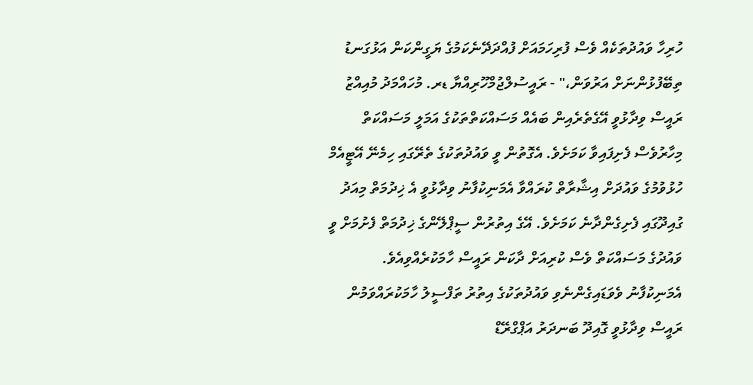ހުރިހާ ވައުދުތަކެއް ވެސް ފުރިހަމައަށް ފުއްދަދޭނެކަމުގެ ޔަގީންކަން އަޅުގަނޑު ތިބޭފުޅުންނަށް އަރުވަން،" - ރައީސުލްޖުމްހޫރިއްޔާ ޑރ. މުހައްމަދު މުއިއްޒު
ރައީސް ވިދާޅުވީ އޭގެތެރެއިން ބައެއް މަސައްކަތްތަކުގެ އަމަލީ މަސައްކަތް މިހާރުވެސް ފެށިފައިވާ ކަމަށެވެ. އެގޮތުން ވީ ވައުދުތަކުގެ ތެރޭގައި ހިމެނޭ އޭޓީއެމް ހުޅުވުމުގެ ވައުދަށް އިޝާރާތް ކުރައްވާ އެމަނިކުފާނު ވިދާޅުވީ އެ ޚިދުމަތް މިއަދު ގުއިދޫގައި ފެށިގެންދާނެ ކަމަށެވެ. އޭގެ އިތުރުން ސީޕްލޭންގެ ޚިދުމަތް ފެށުމަށް ވީ ވައުދުގެ މަސައްކަތް ވެސް ކުރިއަށް ދާކަން ރައީސް ހާމަކުރެއްވިއެވެ.
އެމަނިކުފާނު ވެވަޑައިގެންނެވި ވައުދުތަކުގެ އިތުރު ތަފްސީލު ހާމަކުރައްވަމުން ރައީސް ވިދާޅުވީ ގޮއިދޫ ބަނދަރު އަޕްގްރޭޑް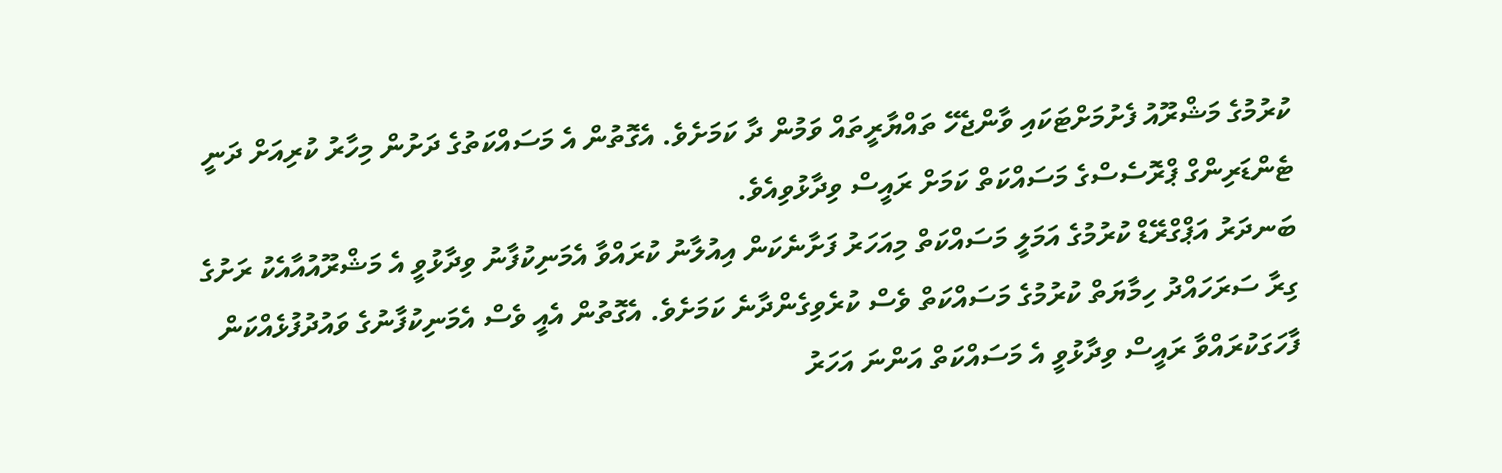ކުރުމުގެ މަޝްރޫއު ފެށުމަށްޓަކައި ވާންޖެހޭ ތައްޔާރީތައް ވަމުން ދާ ކަމަށެވެ. އެގޮތުން އެ މަސައްކަތުގެ ދަށުން މިހާރު ކުރިއަށް ދަނީ ޓެންޑަރިންގް ޕްރޮސެސްގެ މަސައްކަތް ކަމަށް ރައީސް ވިދާޅުވިއެވެ.
ބަނދަރު އަޕްގްރޭޑް ކުރުމުގެ އަމަލީ މަސައްކަތް މިއަހަރު ފަށާނެކަން އިއުލާނު ކުރައްވާ އެމަނިކުފާނު ވިދާޅުވީ އެ މަޝްރޫއުއާއެކު ރަށުގެ ގިރާ ސަރަހައްދު ހިމާޔަތް ކުރުމުގެ މަސައްކަތް ވެސް ކުރެވިގެންދާނެ ކަމަށެވެ. އެގޮތުން އެއީ ވެސް އެމަނިކުފާނުގެ ވައުދުފުޅެއްކަން ފާހަގަކުރައްވާ ރައީސް ވިދާޅުވީ އެ މަސައްކަތް އަންނަ އަހަރު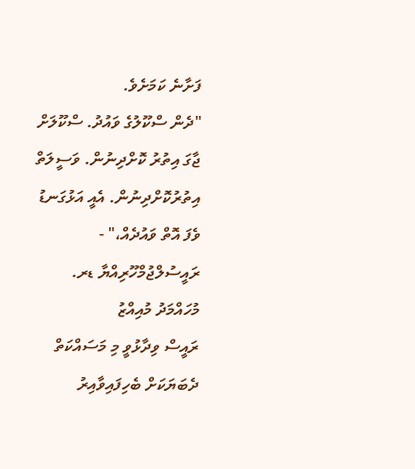ފަށާނެ ކަމަށެވެ.
"ދެން ސްކޫލުގެ ވައުދު. ސްކޫލަށް ޖާގަ އިތުރު ކޮށްދިނުން. ވަސީލަތް އިތުރުކޮށްދިނުން. އެއީ އަޅުގަނޑު ވެފަ އޮތް ވައުދެއް،" - ރައީސުލްޖުމްހޫރިއްޔާ ޑރ. މުހައްމަދު މުއިއްޒު
ރައީސް ވިދާޅުވީ މި މަސައްކަތް ދެބަޔަކަށް ބެހިފައިވާއިރު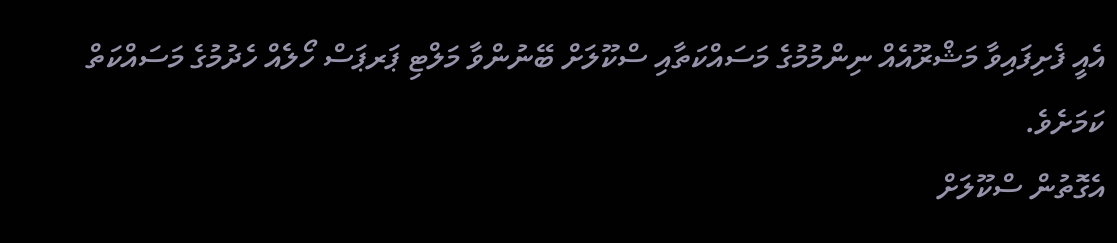އެއީ ފެށިފައިވާ މަޝްރޫއެއް ނިންމުމުގެ މަސައްކަތާއި ސްކޫލަށް ބޭނުންވާ މަލްޓި ޕަރޕަސް ހޯލެއް ހެދުމުގެ މަސައްކަތް ކަމަށެވެ.
އެގޮތުން ސްކޫލަށް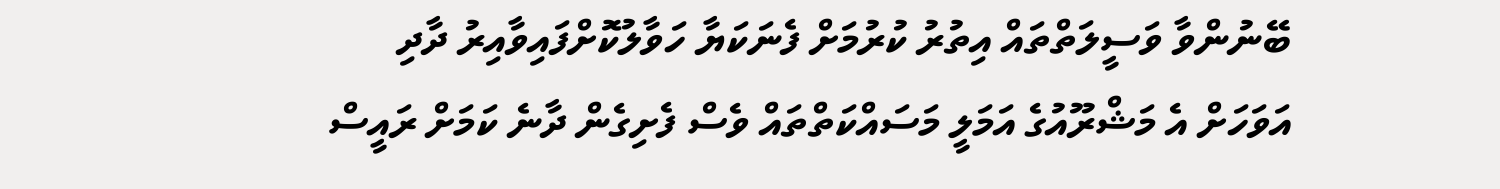ބޭނުންވާ ވަސީލަތްތައް އިތުރު ކުރުމަށް ފެނަކަޔާ ހަވާލުކޮށްފައިވާއިރު ދާދި އަވަހަށް އެ މަޝްރޫއުގެ އަމަލީ މަސައްކަތްތައް ވެސް ފެށިގެން ދާނެ ކަމަށް ރައީސް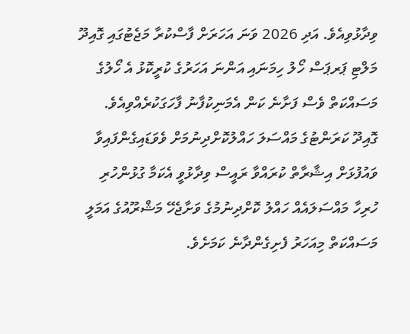ވިދާޅުވިއެވެ. އަދި 2026 ވަނަ އަހަރަށް ފާސްކުރާ މަޖެޓުގައި ގޮއިދޫ މަލްޓި ޕަރޕަސް ހޯލު ހިމަނައި އަންނަ އަހަރުގެ ކުރީކޮޅު އެ ހޯލުގެ މަސައްކަތް ވެސް ފަށާނެ ކަން އެމަނިކުފާނު ފާހަގަކުރެއްވިއެވެ.
ގޮއިދޫ ކަރަންޓުގެ މައްސަލަ ހައްލުކޮށްދިނުމަށް ވެވަޑައިގެންފައިވާ ވައުފުޅަށް އިޝާރާތް ކުރައްވާ ރައީސް ވިދާޅުވީ އެކަމާ ގުޅުންހުރި ހުރިހާ މައްސަލައެއް ހައްލު ކޮށްދިނުމުގެ ވަށާޖެހޭ މަޝްރޫއުގެ އަމަލީ މަސައްކަތް މިއަހަރު ފެށިގެންދާނެ ކަމަށެވެ.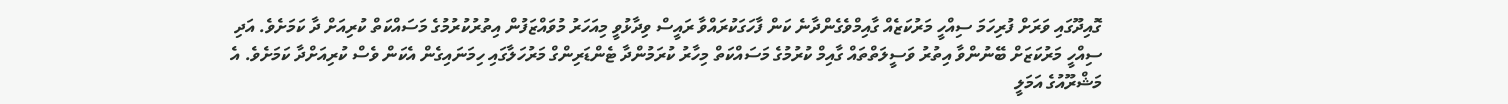ގޮއިދޫގައި ވަރަށް ފުރިހަމަ ސިއްހީ މަރުކަޒެއް ގާއިމްވެގެންދާނެ ކަން ފާހަގަކުރައްވާ ރައީސް ވިދާޅުވީ މިއަހަރު މުވައްޒަފުން އިތުރުކުރުމުގެ މަސައްކަތް ކުރިއަށް ދާ ކަމަށެވެ. އަދި ސިއްހީ މަރުކަޒަށް ބޭނުންވާ އިތުރު ވަސީލަތްތައް ގާއިމް ކުރުމުގެ މަސައްކަތް މިހާރު ކުރަމުންދާ ޓެންޑަރިންގް މަރުހަލާގައި ހިމަނައިގެން އެކަން ވެސް ކުރިއަށްދާ ކަމަށެވެ. އެ މަޝްރޫއުގެ އަމަލީ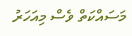މަސައްކަތް ވެސް މިއަހަރު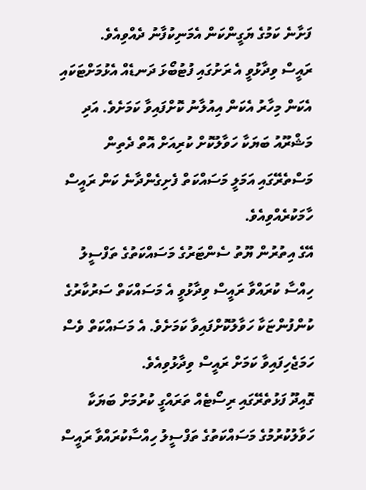ފަށާނެ ކަމުގެ ޔަގީންކަން އެމަނިކުފާނު ދެއްވިއެވެ.
ރައީސް ވިދާޅުވީ އެ ރަށުގައި ފުޓުބޯޅަ ދަނޑެއް އެޅުމަށްޓަކައި އެކަން މިހާރު އެކަން އިއުލާނު ކޮށްފައިވާ ކަމަށެވެ. އަދި މަޝްރޫއު ބަޔަކާ ހަވާލުކޮށް ކުރިއަށް އޮތް ދެތިން މަސްތެރޭގައި އަމަލީ މަސައްކަތް ފެށިގެންދާނެ ކަން ރައީސް ހާމަކުރެއްވިއެވެ.
އޭގެ އިތުރުން ޔޫތު ސެންޓަރުގެ މަސައްކަތުގެ ތަފްސީލު ހިއްސާ ކުރައްވާ ރައީސް ވިދާޅުވީ އެ މަސައްކަތް ސަރުކާރުގެ ކުންފުންޏަކާ ހަވާލުކޮށްފައިވާ ކަމަށެވެ. އެ މަސައްކަތް ވެސް ހަމަޖެހިފައިވާ ކަމަށް ރައީސް ވިދާޅުވިއެވެ.
ގޮއިދޫ ފަޅުތެރޭގައި ރިސޯޓެއް ތަރައްގީ ކުރުމަށް ބަޔަކާ ހަވާލުކުރުމުގެ މަސައްކަތުގެ ތަފްސީލު ހިއްސާކުރައްވާ ރައީސް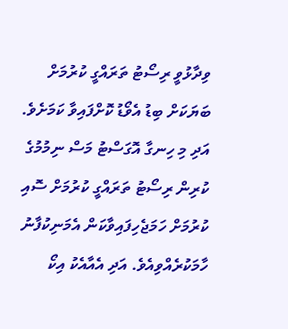ވިދާޅުވީ ރިސޯޓު ތަރައްގީ ކުރުމަށް ބަޔަކަށް ބިޑު އެވޯޑު ކޮށްފައިވާ ކަމަށެވެ. އަދި މި ހިނގާ އޮގަސްޓު މަސް ނިމުމުގެ ކުރިން ރިސޯޓު ތަރައްގީ ކުރުމަށް ސޮއި ކުރުމަށް ހަމަޖެހިފައިވާކަން އެމަނިކުފާނު ހާމަކުރެއްވިއެވެ. އަދި އެއާއެކު އިކޯ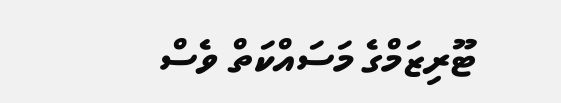ޓޫރިޒަމްގެ މަސައްކަތް ވެސް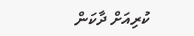ކުރިއަށް ދާކަން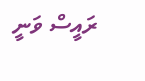ރައީސް ވަނީ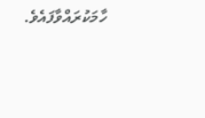ހާމަކުރައްވާފައެވެ.